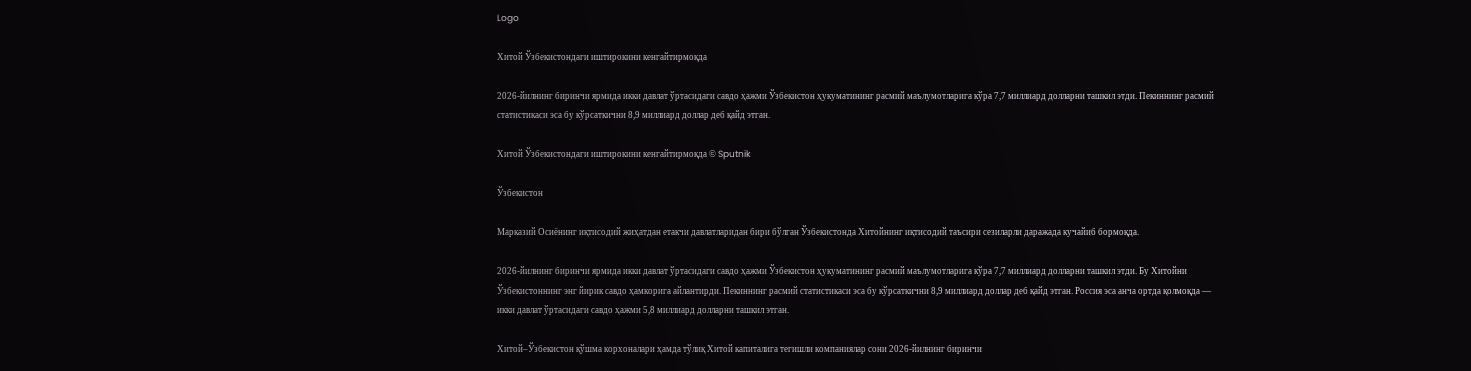Logo

Хитой Ўзбекистондаги иштирокини кенгайтирмоқда

2026-йилнинг биринчи ярмида икки давлат ўртасидаги савдо ҳажми Ўзбекистон ҳукуматининг расмий маълумотларига кўра 7,7 миллиард долларни ташкил этди. Пекиннинг расмий статистикаси эса бу кўрсаткични 8,9 миллиард доллар деб қайд этган.

Хитой Ўзбекистондаги иштирокини кенгайтирмоқда © Sputnik

Ўзбекистон

Марказий Осиёнинг иқтисодий жиҳатдан етакчи давлатларидан бири бўлган Ўзбекистонда Хитойнинг иқтисодий таъсири сезиларли даражада кучайиб бормоқда.

2026-йилнинг биринчи ярмида икки давлат ўртасидаги савдо ҳажми Ўзбекистон ҳукуматининг расмий маълумотларига кўра 7,7 миллиард долларни ташкил этди. Бу Хитойни Ўзбекистоннинг энг йирик савдо ҳамкорига айлантирди. Пекиннинг расмий статистикаси эса бу кўрсаткични 8,9 миллиард доллар деб қайд этган. Россия эса анча ортда қолмоқда — икки давлат ўртасидаги савдо ҳажми 5,8 миллиард долларни ташкил этган.

Хитой–Ўзбекистон қўшма корхоналари ҳамда тўлиқ Хитой капиталига тегишли компаниялар сони 2026-йилнинг биринчи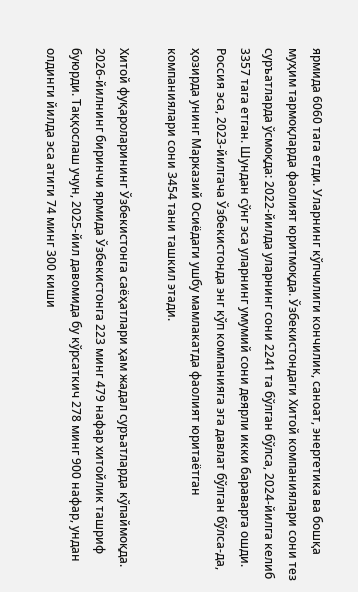ярмида 6060 тага етди. Уларнинг кўпчилиги кончилик, саноат, энергетика ва бошқа муҳим тармоқларда фаолият юритмоқда. Ўзбекистондаги Хитой компаниялари сони тез суръатларда ўсмоқда: 2022-йилда уларнинг сони 2241 та бўлган бўлса, 2024-йилга келиб 3357 тага етган. Шундан сўнг эса уларнинг умумий сони деярли икки бараварга ошди. Россия эса, 2023-йилгача Ўзбекистонда энг кўп компанияга эга давлат бўлган бўлса-да, ҳозирда унинг Марказий Осиёдаги ушбу мамлакатда фаолият юритаётган компаниялари сони 3454 тани ташкил этади.

Хитой фуқароларининг Ўзбекистонга саёҳатлари ҳам жадал суръатларда кўпаймоқда. 2026-йилнинг биринчи ярмида Ўзбекистонга 223 минг 479 нафар хитойлик ташриф буюрди. Таққослаш учун, 2025-йил давомида бу кўрсаткич 278 минг 900 нафар, ундан олдинги йилда эса атиги 74 минг 300 киши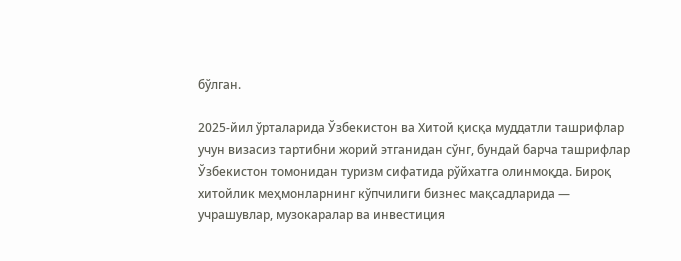бўлган.

2025-йил ўрталарида Ўзбекистон ва Хитой қисқа муддатли ташрифлар учун визасиз тартибни жорий этганидан сўнг, бундай барча ташрифлар Ўзбекистон томонидан туризм сифатида рўйхатга олинмоқда. Бироқ хитойлик меҳмонларнинг кўпчилиги бизнес мақсадларида — учрашувлар, музокаралар ва инвестиция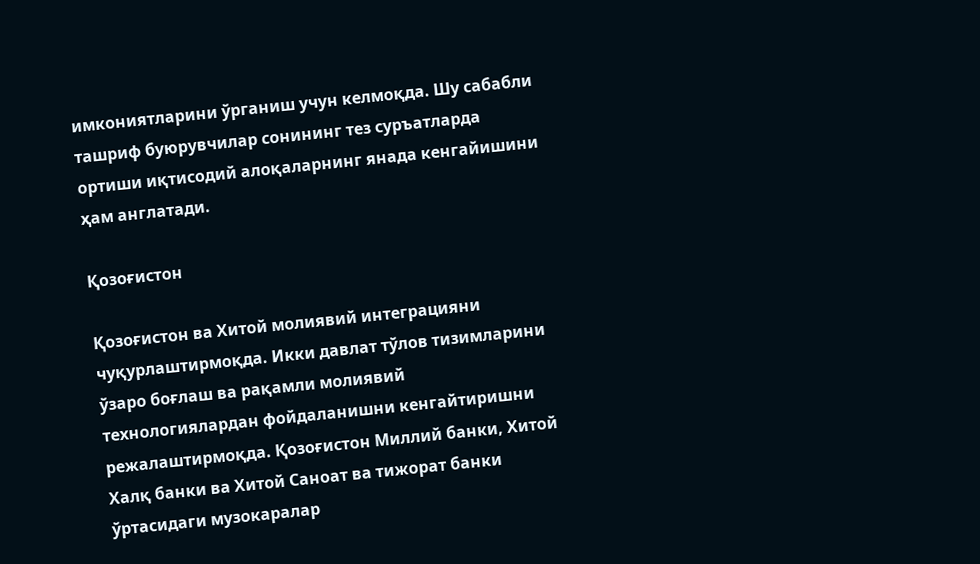имкониятларини ўрганиш учун келмоқда. Шу сабабли ташриф буюрувчилар сонининг тез суръатларда ортиши иқтисодий алоқаларнинг янада кенгайишини ҳам англатади.

Қозоғистон

Қозоғистон ва Хитой молиявий интеграцияни чуқурлаштирмоқда. Икки давлат тўлов тизимларини ўзаро боғлаш ва рақамли молиявий технологиялардан фойдаланишни кенгайтиришни режалаштирмоқда. Қозоғистон Миллий банки, Хитой Халқ банки ва Хитой Саноат ва тижорат банки ўртасидаги музокаралар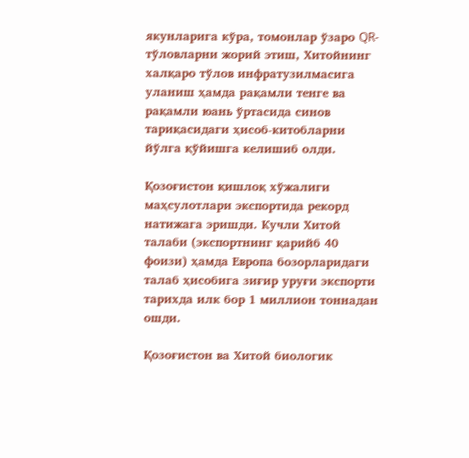якунларига кўра, томонлар ўзаро QR-тўловларни жорий этиш, Хитойнинг халқаро тўлов инфратузилмасига уланиш ҳамда рақамли тенге ва рақамли юань ўртасида синов тариқасидаги ҳисоб-китобларни йўлга қўйишга келишиб олди.

Қозоғистон қишлоқ хўжалиги маҳсулотлари экспортида рекорд натижага эришди. Кучли Хитой талаби (экспортнинг қарийб 40 фоизи) ҳамда Европа бозорларидаги талаб ҳисобига зиғир уруғи экспорти тарихда илк бор 1 миллион тоннадан ошди.

Қозоғистон ва Хитой биологик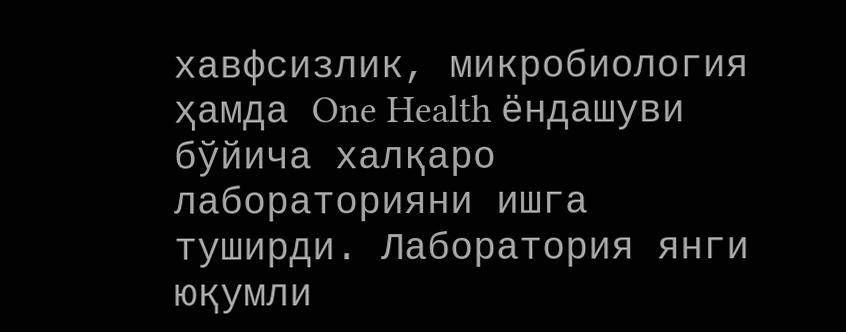хавфсизлик, микробиология ҳамда One Health ёндашуви бўйича халқаро лабораторияни ишга туширди. Лаборатория янги юқумли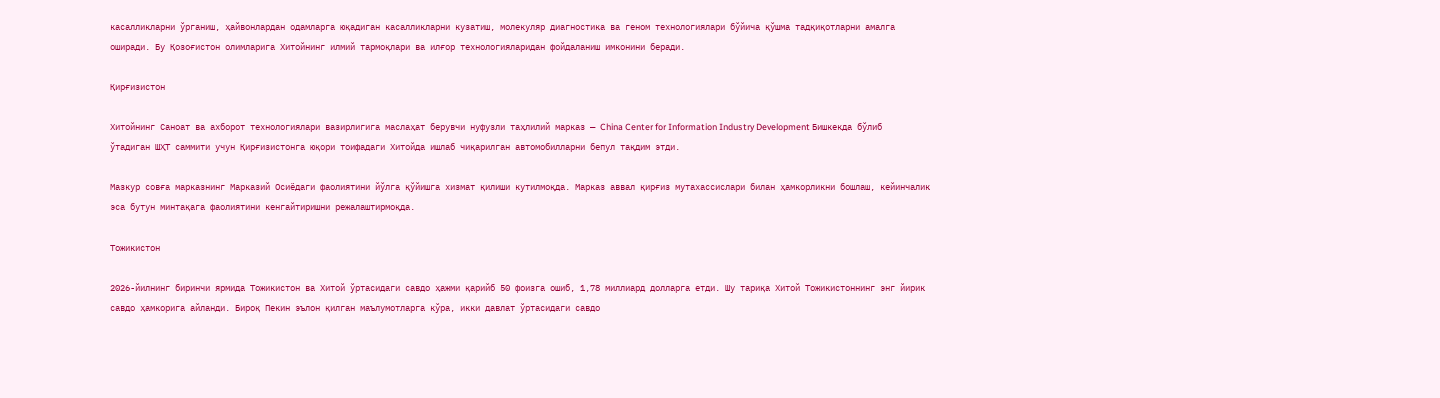касалликларни ўрганиш, ҳайвонлардан одамларга юқадиган касалликларни кузатиш, молекуляр диагностика ва геном технологиялари бўйича қўшма тадқиқотларни амалга оширади. Бу Қозоғистон олимларига Хитойнинг илмий тармоқлари ва илғор технологияларидан фойдаланиш имконини беради.

Қирғизистон

Хитойнинг Саноат ва ахборот технологиялари вазирлигига маслаҳат берувчи нуфузли таҳлилий марказ — China Center for Information Industry Development Бишкекда бўлиб ўтадиган ШҲТ саммити учун Қирғизистонга юқори тоифадаги Хитойда ишлаб чиқарилган автомобилларни бепул тақдим этди.

Мазкур совға марказнинг Марказий Осиёдаги фаолиятини йўлга қўйишга хизмат қилиши кутилмоқда. Марказ аввал қирғиз мутахассислари билан ҳамкорликни бошлаш, кейинчалик эса бутун минтақага фаолиятини кенгайтиришни режалаштирмоқда.

Тожикистон

2026-йилнинг биринчи ярмида Тожикистон ва Хитой ўртасидаги савдо ҳажми қарийб 50 фоизга ошиб, 1,78 миллиард долларга етди. Шу тариқа Хитой Тожикистоннинг энг йирик савдо ҳамкорига айланди. Бироқ Пекин эълон қилган маълумотларга кўра, икки давлат ўртасидаги савдо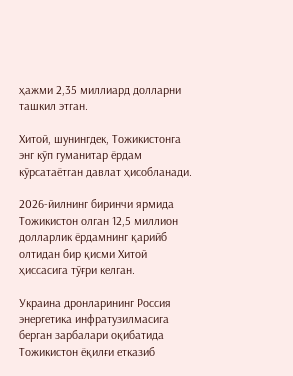ҳажми 2,35 миллиард долларни ташкил этган.

Хитой, шунингдек, Тожикистонга энг кўп гуманитар ёрдам кўрсатаётган давлат ҳисобланади.

2026-йилнинг биринчи ярмида Тожикистон олган 12,5 миллион долларлик ёрдамнинг қарийб олтидан бир қисми Хитой ҳиссасига тўғри келган.

Украина дронларининг Россия энергетика инфратузилмасига берган зарбалари оқибатида Тожикистон ёқилғи етказиб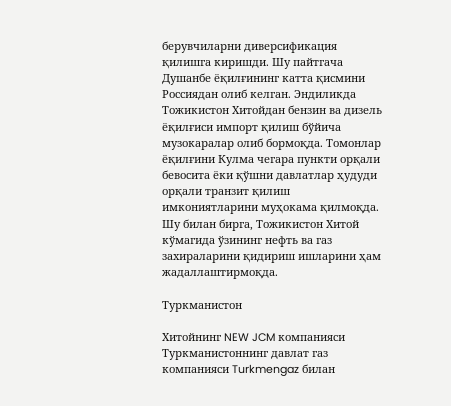берувчиларни диверсификация қилишга киришди. Шу пайтгача Душанбе ёқилғининг катта қисмини Россиядан олиб келган. Эндиликда Тожикистон Хитойдан бензин ва дизель ёқилғиси импорт қилиш бўйича музокаралар олиб бормоқда. Томонлар ёқилғини Кулма чегара пункти орқали бевосита ёки қўшни давлатлар ҳудуди орқали транзит қилиш имкониятларини муҳокама қилмоқда. Шу билан бирга, Тожикистон Хитой кўмагида ўзининг нефть ва газ захираларини қидириш ишларини ҳам жадаллаштирмоқда.

Туркманистон

Хитойнинг NEW JCM компанияси Туркманистоннинг давлат газ компанияси Turkmengaz билан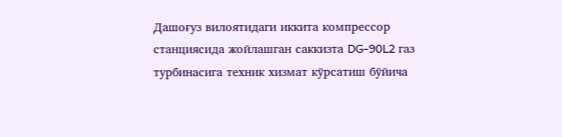Дашоғуз вилоятидаги иккита компрессор станциясида жойлашган саккизта DG-90L2 газ турбинасига техник хизмат кўрсатиш бўйича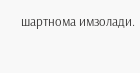шартнома имзолади.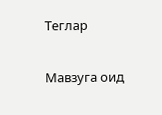Теглар

Мавзуга оид